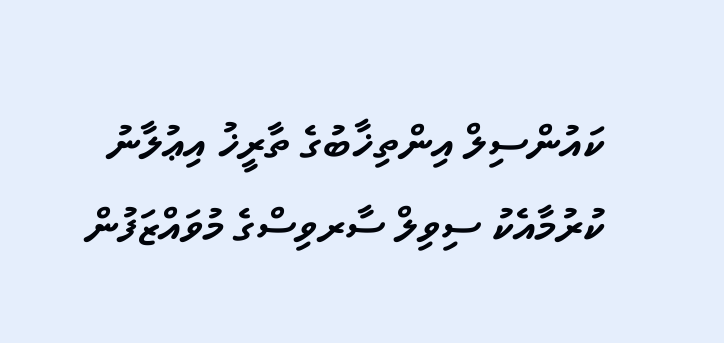ކައުންސިލް އިންތިޚާބުގެ ތާރީޚު އިޢުލާނު ކުރުމާއެކު ސިވިލް ސާރވިސްގެ މުވައްޒަފުން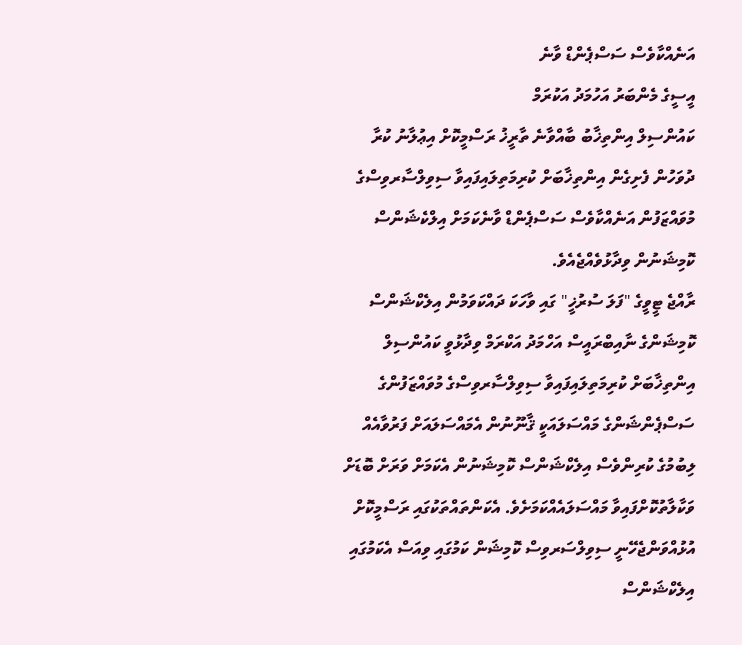އަނެއްކާވެސް ސަސްޕެންޑް ވާނެ
އީސީގެ މެންބަރު އަހުމަދު އަކުރަމް
ކައުންސިލް އިންތިޚާބު ބާއްވާނެ ތާރީޚު ރަސްމީކޮށް އިޢުލާނު ކުރާ ދުވަހުން ފެށިގެން އިންތިޚާބަށް ކުރިމަތިލައިފައިވާ ސިވިލްސާރވިސްގެ މުވައްޒަފުން އަނެއްކާވެސް ސަސްޕެންޑް ވާނެކަމަށް އިލްކެޝަންސް ކޮމިޝަނުން ވިދާޅުވެއްޖެއެވެ.
ރާއްޖެ ޓީވީގެ "ފަލަ ސުރުޚީ" ގައި ވާހަކަ ދައްކަވަމުން އިލެކްޝަންސް ކޮމިޝަންގެ ނާއިބްރައީސް އަހްމަދު އަކްރަމް ވިދާޅުވީ ކައުންސިލް އިންތިޚާބަށް ކުރިމަތިލައިފައިވާ ސިވިލްސާރވިސްގެ މުވައްޒަފުންގެ ސަސްޕެންޝަންގެ މައްސަލައަކީ ޤާނޫނުން އެމައްސަލައަށް ފަރުވާއެއް ލިބުމުގެ ކުރިންވެސް އިލެކްޝަންސް ކޮމިޝަނުން އެކަމަށް ވަރަށް ބޮޑަށް ވަކާލާތުކޮށްފައިވާ މައްސަލައެއްކަމަށެވެ. އެކަންތައްތަކުގައި ރަސްމީކޮށް އުޅުއްވަންޖެހޭނީ ސިވިލްސަރވިސް ކޮމިޝަން ކަމުގައި ވިއަސް އެކަމުގައި އިލެކްޝަންސް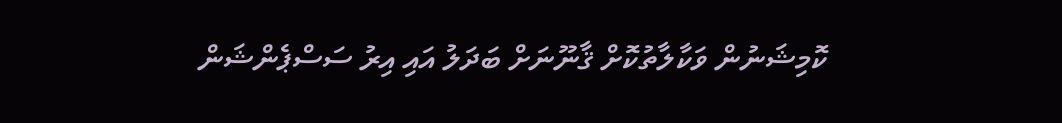ކޮމިޝަނުން ވަކާލާތުކޮށް ޤާނޫނަށް ބަދަލު އައި އިރު ސަސްޕެންޝަން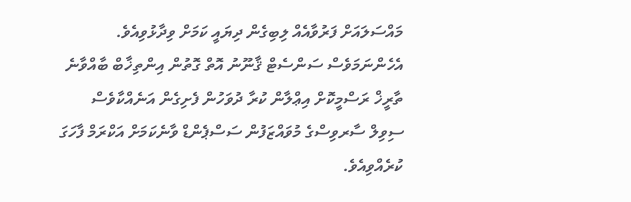މައްސަލައަށް ފަރުވާއެއް ލިބިގެން ދިޔައީ ކަމަށް ވިދާޅުވިއެވެ. އެހެންނަމަވެސް ސަންސެޓް ޤާނޫނު އޮތް ގޮތުން އިންތިޚާބް ބާއްވާނެ ތާރީޚް ރަސްމީކޮށް އިޢްލާން ކުރާ ދުވަހުން ފެށިގެން އަނެއްކާވެސް ސިވިލް ސާރވިސްގެ މުވައްޒަފުން ސަސްޕެންޑް ވާނެކަމަށް އަކްރަމް ފާހަގަ ކުރެއްވިއެވެ.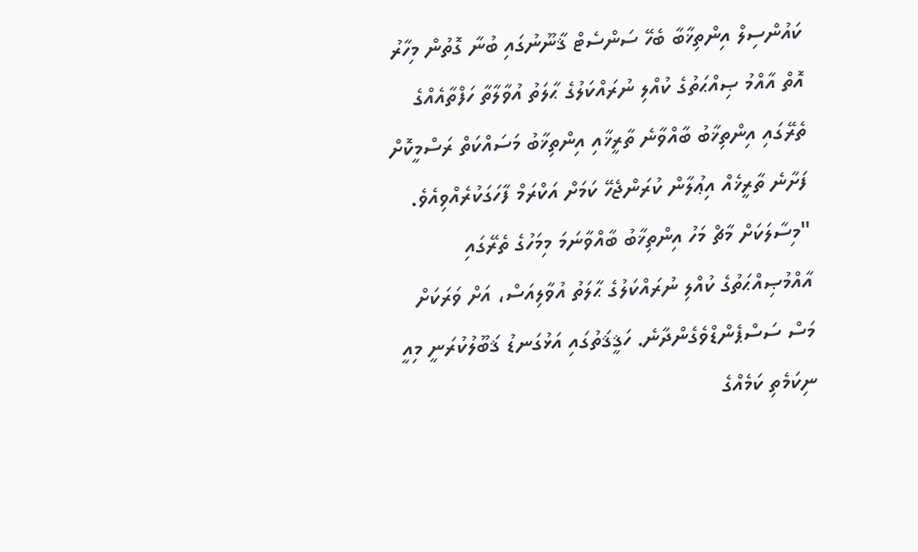ކައުންސިލް އިންތިޚާބާ ބެހޭ ސަންސެޓް ޤާނޫނުގައި ބުނާ ގޮތުން މިހާރު އޮތް އާއްމު ޞިއްޙަތުގެ ކުއްލި ނުރައްކަލުގެ ޙާލަތު އުވާލާތާ ހަފްތާއެއްގެ ތެރޭގައި އިންތިޚާބު ބާއްވާނެ ތާރީޚާއި އިންތިޚާބު މަސައްކަތް ރަސްމީކޮށް ފަށާނެ ތާރީޚެއް އިޢުލާން ކުރަންޖެހޭ ކަމަށް އަކްރަމް ފާހަގަކުރެއްވިއެވެ.
"މިސާލަކަށް މާޗް މަހު އިންތިޚާބު ބާއްވާނަމަ މިމަހުގެ ތެރޭގައި އާއްމުޞިއްޙަތުގެ ކުއްލި ނުރައްކަލުގެ ޙާލަތު އުވާލިއަސް، އަށް ވަރަކަށް މަސް ސަސްޕެންޑްވެގެންދާނެ. ހަޤީޤަތުގައި އަޅުގަނޑު ޤަބޫލުކުރަނީ މިއީ ނިކަމެތި ކަމެއްގެ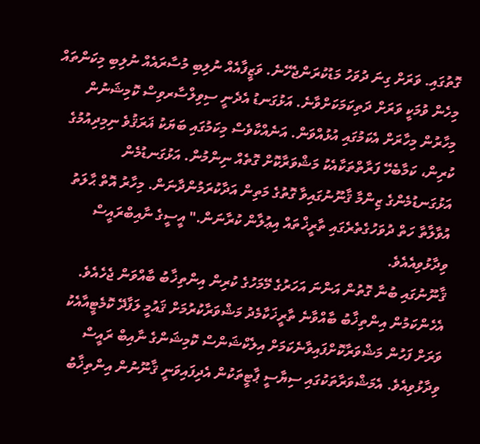ގޮތުގައި. ވަރަށް ގިނަ ދުވަހު މަޑުކުރަންޖެހޭނެ. ވަޒީފާއެއް ނުލިބި މުސާރައެއް ނުލިބި މިކަންތައް މިހެން ވުމަކީ ވަރަށް ދަތިކަމަކަށްވާނެ. އަޅުގަނޑު އެދެނީ ސިވިލްސާރވިސް ކޮމިޝަނުން މިހާރުން މިހާރަށް އެކަމުގައި އުޅުއްވަން. އަނެއްކާވެސް މިކަމުގައި ބަޔަކު ޣަރަޤުވެ ނިމިދިއުމުގެ ކުރިން، ކަމާބެހޭ ފަރާތްތަކާއެކު މަޝްވަރާކޮށް ގޮތެއް ނިންމުން. އަޅުގަނޑުމެން އަޅުގަނޑުމެންގެ ޒިންމާ ޤާނޫނުގައިވާ ގޮތުގެ މަތިން އަދާކުރަމުންދާނަން. މިހާރު އޮތް ޙާލަތު އުވާލާތާ ހަތް ދުވަހުގެތެރެގައި ތާރީޚްތައް އިޢުލާން ކުރާނަން." އީސީގެ ނާއިބްރައީސް ވިދާޅުވިއެއެވެ.
ޤާނޫނުގައި ބުނާ ގޮތުން އަންނަ އަހަރުގެ މޭމަހުގެ ކުރިން އިންތިޚާބު ބާއްވަން ޖެހެއެވެ. އެހެންކަމުން އިންތިޚާބު ބާއްވާނެ ތާރީޚަކާމެދު މަޝްވަރާކުރުމަށް ޤައުމީ ލަފާދޭ ކޮމެޓީއާއެކު ވަރަށް ފަހުން މަޝްވަރާކޮށްފައިވާނެކަމަށް އިލެކްޝަންސް ކޮމިޝަންގެ ނާއިބް ރައީސް ވިދާޅުވިއެވެ. އެމަޝްވަރާތަކުގައި ސިޔާސީ ޕާޓީތަކުން އެދިފައިވަނީ ޤާނޫނުން އިންތިޚާބު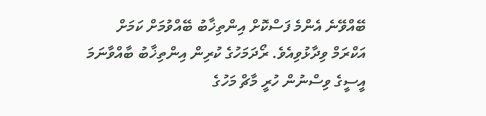ބޭއްވޭނެ އެންމެ ފަސްކޮށް އިންތިޚާބު ބޭއްވުމަށް ކަމަށް އަކްރަމް ވިދާޅުވިއެވެ. ރޯދަމަހުގެ ކުރިން އިންތިޚާބު ބާއްވާނަމަ އީސީގެ ވިސްނުން ހުރީ މާޗް މަހުގެ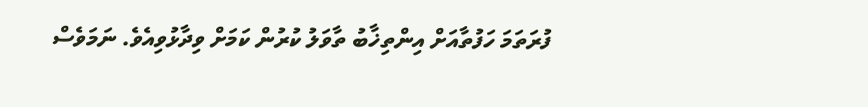ފުރަތަމަ ހަފުތާއަށް އިންތިޚާބު ތާވަލު ކުރުން ކަމަށް ވިދާޅުވިއެވެ. ނަމަވެސް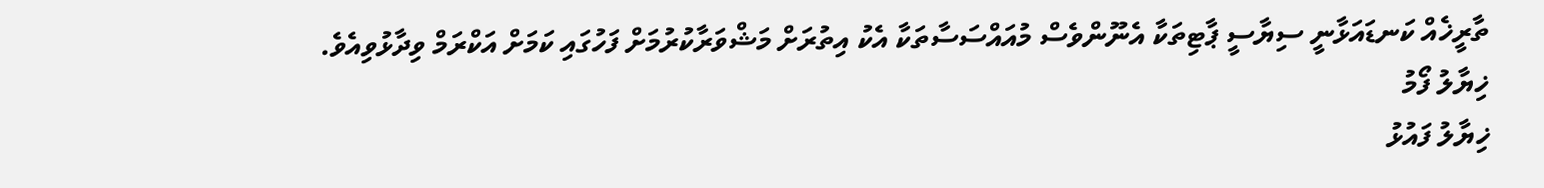ތާރީޚެއް ކަނޑައަޅާނީ ސިޔާސީ ޕާޓިތަކާ އެނޫންވެސް މުއައްސަސާތަކާ އެކު އިތުރަށް މަޝްވަރާކުރުމަށް ފަހުގައި ކަމަށް އަކްރަމް ވިދާޅުވިއެވެ.
ޚިޔާލު ފޯމު
ޚިޔާލު ފައުޅު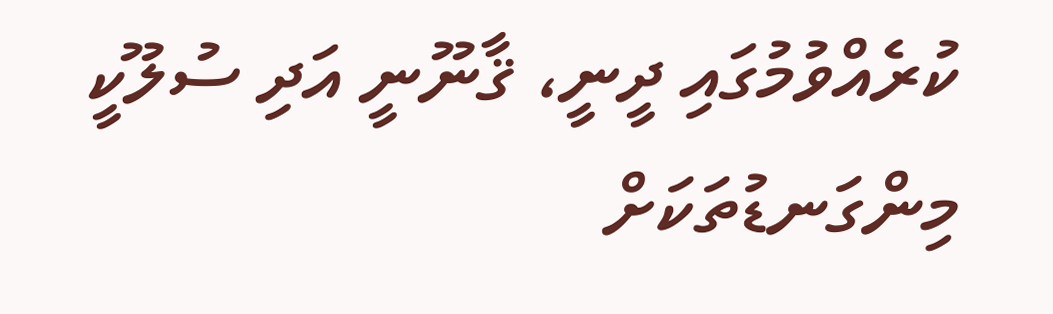ކުރެއްވުމުގައި ދީނީ، ޤާނޫނީ އަދި ސުލޫކީ މިންގަނޑުތަކަށް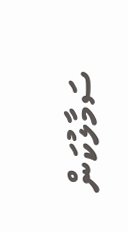ސަމާލުކަން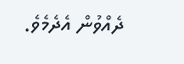ދެއްވުން އެދެމެވެ.